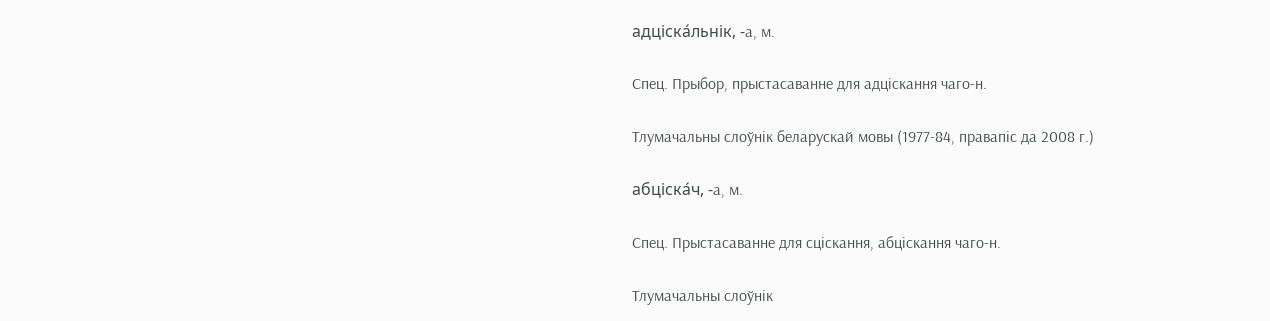адціска́льнік, ‑а, м.

Спец. Прыбор, прыстасаванне для адціскання чаго‑н.

Тлумачальны слоўнік беларускай мовы (1977-84, правапіс да 2008 г.)

абціска́ч, ‑а, м.

Спец. Прыстасаванне для сціскання, абціскання чаго‑н.

Тлумачальны слоўнік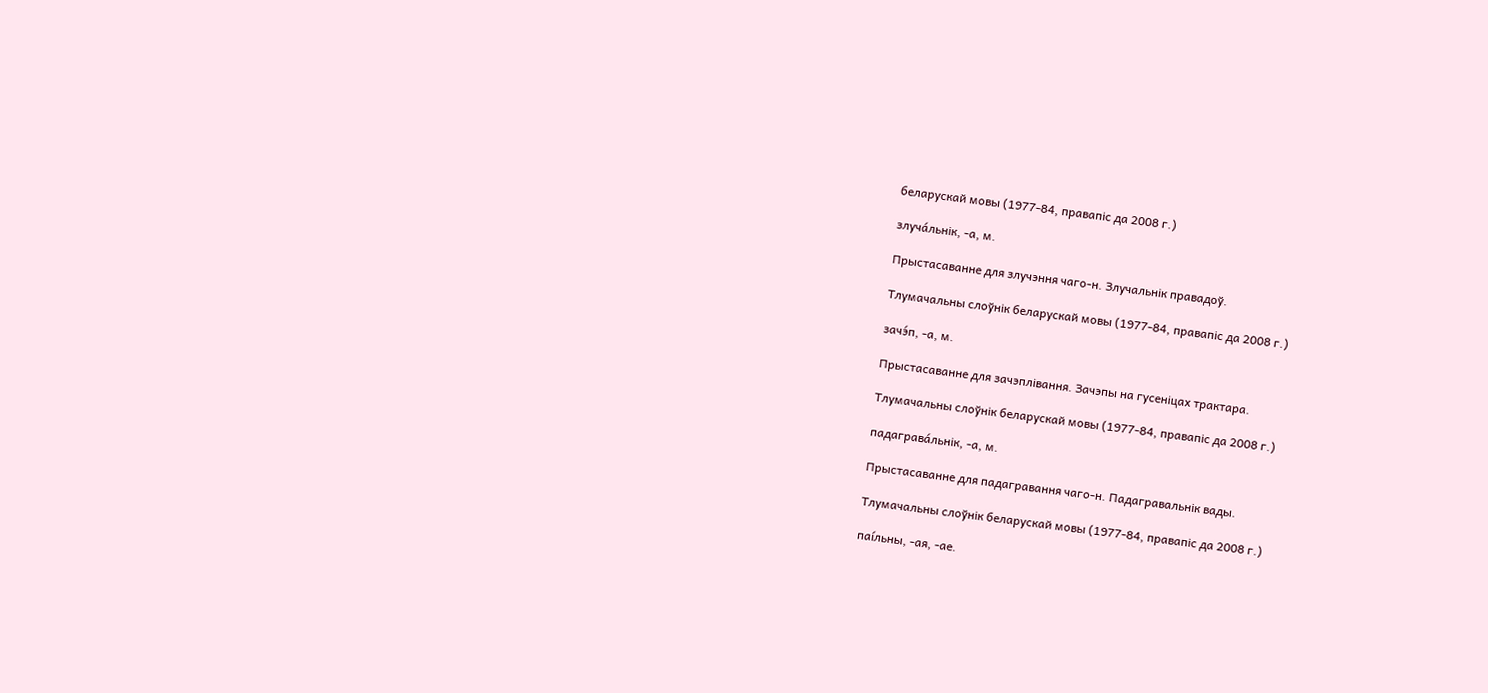беларускай мовы (1977-84, правапіс да 2008 г.)

злуча́льнік, ‑а, м.

Прыстасаванне для злучэння чаго‑н. Злучальнік правадоў.

Тлумачальны слоўнік беларускай мовы (1977-84, правапіс да 2008 г.)

зачэ́п, ‑а, м.

Прыстасаванне для зачэплівання. Зачэпы на гусеніцах трактара.

Тлумачальны слоўнік беларускай мовы (1977-84, правапіс да 2008 г.)

падаграва́льнік, ‑а, м.

Прыстасаванне для падагравання чаго‑н. Падагравальнік вады.

Тлумачальны слоўнік беларускай мовы (1977-84, правапіс да 2008 г.)

паі́льны, ‑ая, ‑ае.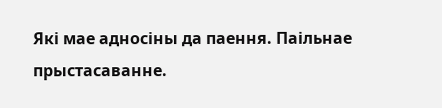Які мае адносіны да паення. Паільнае прыстасаванне.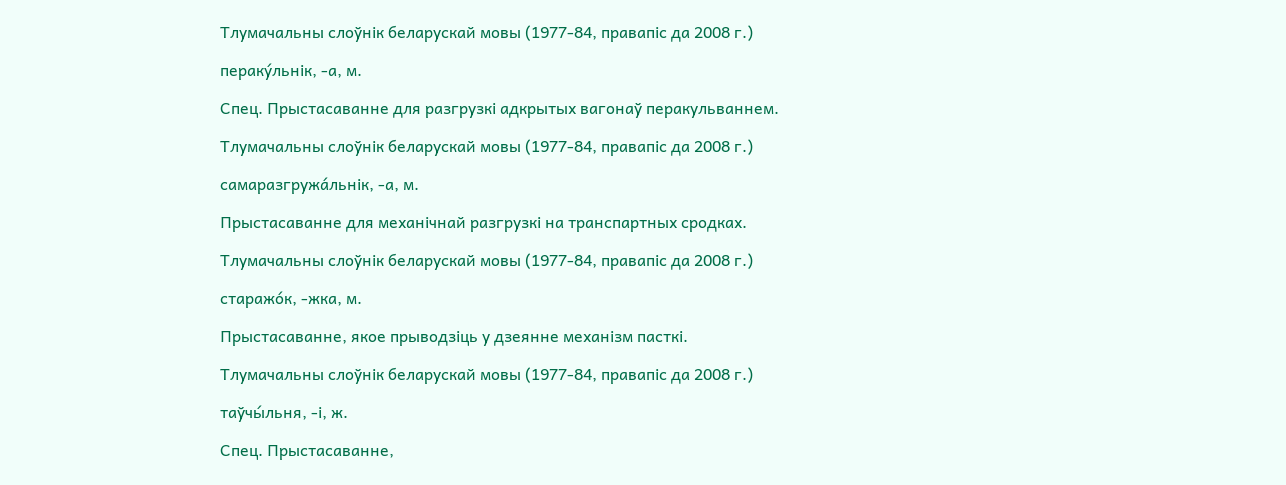Тлумачальны слоўнік беларускай мовы (1977-84, правапіс да 2008 г.)

пераку́льнік, ‑а, м.

Спец. Прыстасаванне для разгрузкі адкрытых вагонаў перакульваннем.

Тлумачальны слоўнік беларускай мовы (1977-84, правапіс да 2008 г.)

самаразгружа́льнік, ‑а, м.

Прыстасаванне для механічнай разгрузкі на транспартных сродках.

Тлумачальны слоўнік беларускай мовы (1977-84, правапіс да 2008 г.)

старажо́к, ‑жка, м.

Прыстасаванне, якое прыводзіць у дзеянне механізм пасткі.

Тлумачальны слоўнік беларускай мовы (1977-84, правапіс да 2008 г.)

таўчы́льня, ‑і, ж.

Спец. Прыстасаванне,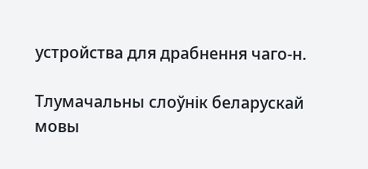устройства для драбнення чаго‑н.

Тлумачальны слоўнік беларускай мовы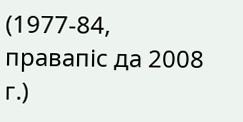(1977-84, правапіс да 2008 г.)